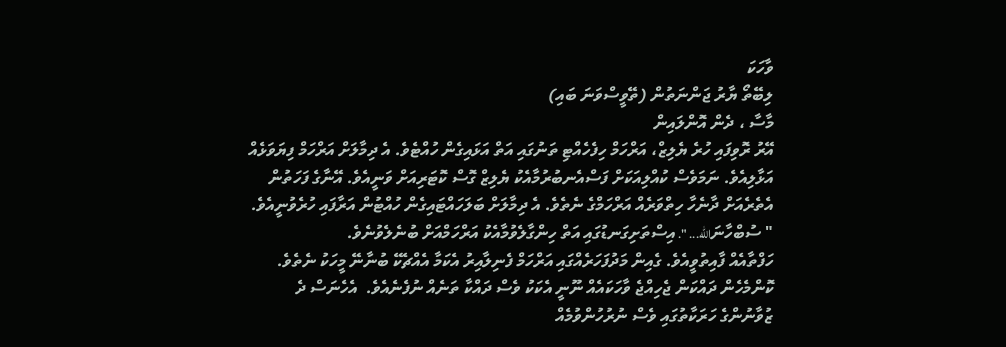ވާހަކަ
ލިބޭތޯ ޔާރު ޖަންނަތުން (ތޭވީސްވަނަ ބައި)
މާސާ ، ދެން އޮންލައިން
އޭރު ރޮވިފައި ހުރެ ޔެލިޒް، އަރްހަމް ހިފެހެއްޓި ތަނުގައި އަތް އަޅައިގެން ހުއްޓެވެ. އެ ދިމާލަށް އަރްހަމް ފިޔަވަޅެއް އަޅާލިއެވެ. ނަމަވެސް ކުއްލިއަކަށް ފަސްއެނބުރުމާއެކު ޔެލިޒް ގޮސް ކޮޓަރިއަށް ވަނީއެވެ. އޭނާގެ ފަހަތުން އެތެރެއަށް ދާނެހާ ހިތްވަރެއް އަރްހަމްގެ ނެތެވެ. އެ ދިމާލަށް ބަލަހައްޓައިގެން ހުއްޓުން އަރާފައި ހުރެވުނީއެވެ.
" ސުބްހާނަالله... ". އިސްތަށިގަނޑުގައި އަތް ހިންގާލެވުމާއެކު އަރްހަމްއަށް ބުނެލެވުނެވެ.
ހަފްތާއެއް ފާއިތުވީއެވެ. ގެއިން މަދުފަހަރެއްގައި އަރްހަމް ފެނިލާއިރު އެކަމާ އެއްޗެކޭ ބުނާނޭ މީހަކު ނެތެވެ. ކޮންމެހެން ދައްކަން ޖެހިއްޖެ ވާހަކައެއް ނޫނީ އެކަކު ވެސް ދައްކާ ތަނެއް ނުފެނެއެވެ.  އެހެނަސް ދެ ޒުވާނުންގެ ހަރަކާތުގައި ވެސް ނުރުހުންވުމެއް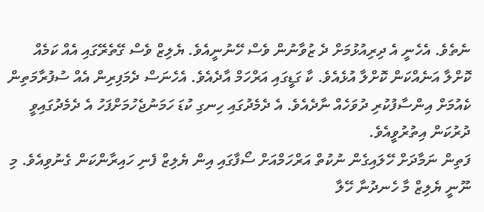ނެތެވެ. އެހެނީ އެ ދިރިއުޅުމަށް ދެ ޒުވާނުން ވެސް ހޭނުނީއެވެ. ޔެލިޒް ވެސް ގޭތެރޭގައި އެއް ކަމެއް ކޮށްލާ އަނެއްކަން ކޮށްލާ އުޅެއެވެ. ކާ ގަޑީގައި އަރްހަމް އާދެއެވެ. އެހެނަސް ދެމަފިރިން އެއް ސުފުރާމަތިން ކެއުމަށް އިންސާފުކުރި ދުވަހެއް ނާދެއެވެ. އެ ދެމެދުގައި ހިނގި ކުޑަ ހަމަނުޖެހުމަށްފަހު އެ ދެމެދުގައިވީ ދުރުކަން އިތުރުވީއެވެ.
ފަތިން ނަމާދަށް ހޭލައިގެން ނުކުތް އަރްހަމްއަށް ސޯފާގައި އިން ޔެލިޒް ފެނި ހައިރާންކަން ގެނުވިއެވެ. މި ނޫނީ ޔެލިޒް މާ ހެނދުނާ ހޭލާ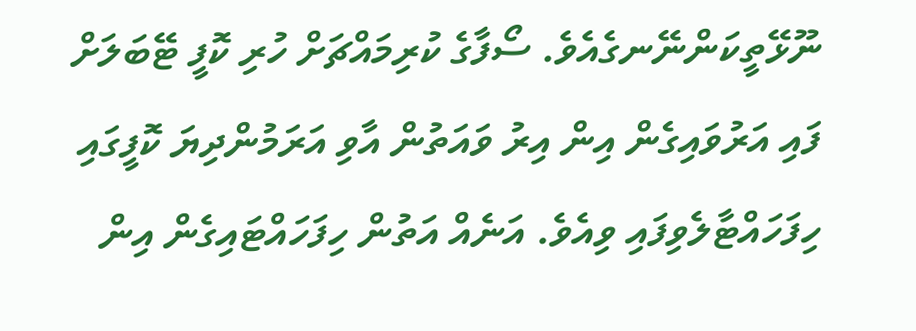ނޫޅޭތީކަންނޭނގެއެވެ. ސޯފާގެ ކުރިމައްޗަށް ހުރި ކޮފީ ޓޭބަލަށް ފައި އަރުވައިގެން އިން އިރު ވައަތުން އާވި އަރަމުންދިޔަ ކޮފީގައި ހިފަހައްޓާލެވިފައި ވިއެވެ. އަނެއް އަތުން ހިފަހައްޓައިގެން އިން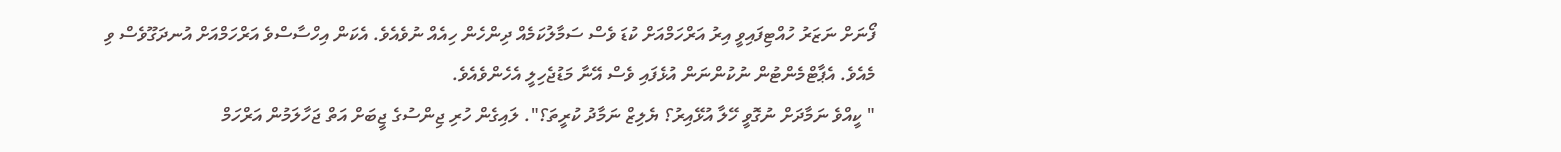ފޯނަށް ނަޒަރު ހުއްޓިފައިވީ އިރު އަރްހަމްއަށް ކުޑަ ވެސް ސަމާލުކަމެއް ދިންހެން ހިއެއް ނުވެއެވެ. އެކަން އިހްސާސްވެ އަރްހަމްއަށް އުނދަގޫވެސް ވި މެއެވެ. އެޕާޓްމެންޓުން ނުކުންނަން އުޅެފައި ވެސް އޭނާ މަޑުޖެހިލީ އެހެންވެއެވެ.
" ކީއްވެ ނަމާދަށް ނުގޮވީ ހޭލާ އުޅޭއިރު؟ ޔެލިޒް ނަމާދު ކުރީތަ؟". ލައިގެން ހުރި ޖިންސުގެ ޖީބަށް އަތް ޖަހާލަމުން އަރްހަމް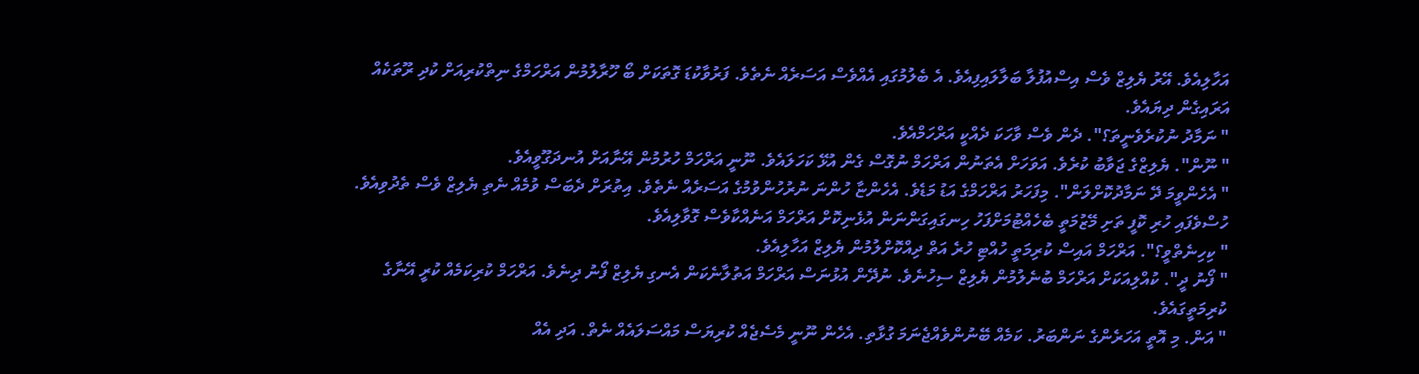އަހާލިއެވެ. އޭރު ޔެލިޒް ވެސް އިސްއުފުލާ ބަލާލައިފިއެވެ. އެ ބެލުމުގައި އެއްވެސް އަސަރެއް ނެތެވެ. ފަރުވާކުޑަ ގޮތަކަށް ބޯ ހޫރާލުމުން އަރްހަމްގެ ނިތްކުރިއަށް ކުދި ރޫތަކެއް އަރައިގެން ދިޔައެވެ.
" ނަމާދު ނުކުރެވެނީތަ؟". ދެން ވެސް ވާހަކަ ދެއްކީ އަރްހަމްއެވެ.
" ނޫން". ޔެލިޒްގެ ޖަވާބު ކުރެވެ. އަވަހަށް އެތަނުން އަރްހަމް ނުގޮސް ގެން އުޅޭ ކަހަލައެވެ. ނޫނީ އަރްހަމް ހުރުމުން އޭނާއަށް އުނދަގޫވީއެވެ.
" އެހެންވީމަ ދޭ ނަމާދުކޮށްލަން". މިފަހަރު އަރްހަމްގެ އަޑު މަޑެވެ. އެހެންޏާ ހުންނަ ނުރުހުންވުމުގެ އަސަރެއް ނެތެވެ. އިތުރަށް ދެބަސް ވުމެއް ނެތި ޔެލިޒް ވެސް ތެދުވިއެވެ. ހުސްވެފައި ހުރި ކޮފީ ތަށި މޭޒުމަތީ ބެހެއްޓުމަށްފަހު ހިނގައިގަންނަން އުޅެނިކޮށް އަރްހަމް އަނެއްކާވެސް ގޮވާލިއެވެ.
" ކިހިނެތްވީ؟". އަރްހަމް އައިސް ކުރިމަތީ ހުއްޓި ހުރެ އަތް ދިއްކޮށްލުމުން ޔެލިޒް އަހާލިއެވެ.
" ފޯނު ދީ". ކުއްލިއަކަށް އަރްހަމް ބުނެލުމުން ޔެލިޒް ސިހުނެވެ. ނުދޭން އުޅުނަސް އަރްހަމް އަތުލާނެކަން އެނގި ޔެލިޒް ފޯނު ދިނެވެ. އަރްހަމް ކުރިކަމެއް ކުރީ އޭނާގެ ކުރިމަތީގައެވެ.
" އަން. މި އޮތީ އަހަރެންގެ ނަންބަރު. ކަމެއް ބޭނުންވެއްޖެނަމަ ގުޅާތި. އެހެން ނޫނީ މެސެޖެއް ކުރިޔަސް މައްސަލައެއް ނެތް. އަދި އެއް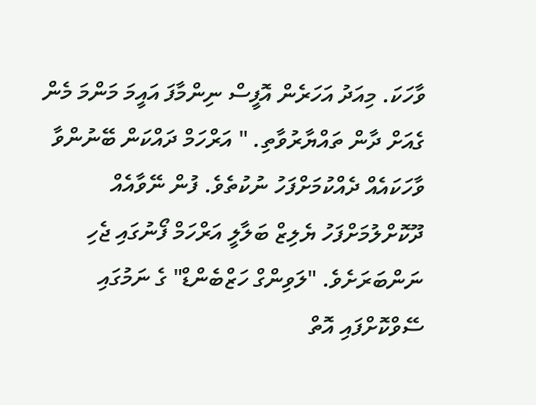ވާހަކަ. މިއަދު އަހަރެން އޮފީސް ނިންމާފަ އައީމަ މަންމަ މެން ގެއަށް ދާން ތައްޔާރުވާތި. " އަރްހަމް ދައްކަން ބޭނުންވާ ވާހަކައެއް ދެއްކުމަށްފަހު ނުކުތެވެ. ފުން ނޭވާއެއް ދޫކޮށްލުމަށްފަހު ޔެލިޒް ބަލާލީ އަރްހަމް ފޯނުގައި ޖެހި ނަންބަރަށެވެ. "ލަވިންގް ހަޒްބެންޑް" ގެ ނަމުގައި ސޭވްކޮށްފައި އޮތް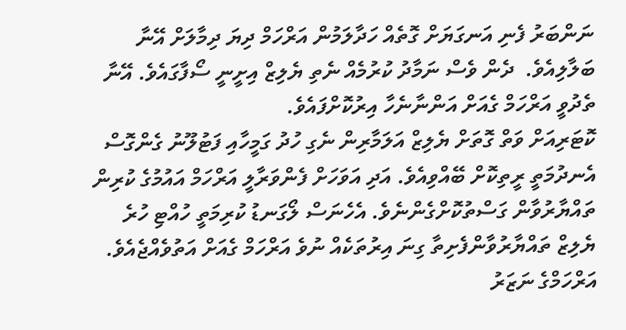ނަންބަރު ފެނި އަނގަޔަށް ގޮތެއް ހަދާލަމުން އަރްހަމް ދިޔަ ދިމާލަށް އޭނާ ބަލާލިއެވެ.  ދެން ވެސް ނަމާދު ކުރުމެއް ނެތި ޔެލިޒް އިށީނީ ސޯފާގައެވެ. އޭނާ ތެދުވީ އަރްހަމް ގެއަށް އަންނާނެހާ އިރުކޮށްފައެވެ.
ކޮޓަރިއަށް ވަތް ގޮތަށް ޔެލިޒް އަލަމާރިން ނެގި ހުދު ގަމީހާއި ފަޓުލޫނު ގެންގޮސް އެނދުމަތީ ރީތިކޮށް ބޭއްވިއެވެ. އަދި އަވަހަށް ފެންވަރާލީ އަރްހަމް އައުމުގެ ކުރިން ތައްޔާރުވާން ގަސްތުކޮށްގެންނެވެ. އެހެނަސް ލޯގަނޑު ކުރިމަތީ ހުއްޓި ހުރެ ޔެލިޒް ތައްޔާރުވާންފެށިތާ ގިނަ އިރުތަކެއް ނުވެ އަރްހަމް ގެއަށް އަތުވެއްޖެއެވެ. އަރްހަމްގެ ނަޒަރު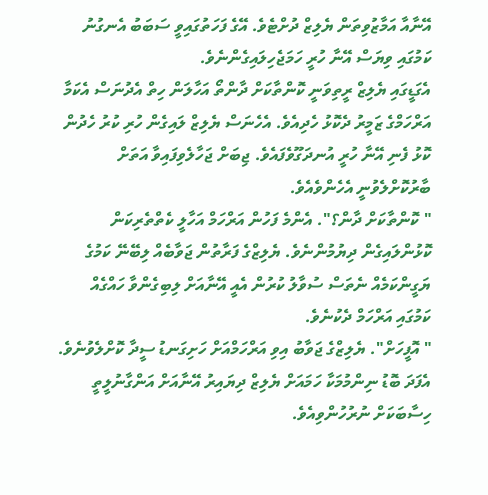އޭނާއާ އަމާޒުވިތަން ޔެލިޒް ދުށްޓެވެ. އޭގެ ފަހަތުގައިވީ ސަބަބު އެނގުނު ކަމުގައި ވިޔަސް އޭނާ ހުރީ ހަމަޖެހިލައިގެންނެވެ.
އެގަޑީގައި ޔެލިޒް ރީތިވަނީ ކޮންތާކަށް ދާންތޯ އަހާލަން ހިތް އެދުނަސް އެކަމާ އަރްހަމްގެ ޒަމީރު ދެކޮޅު ހެދިއެވެ. އެހެނަސް ޔެލިޒް ލައިގެން ހުރި ކުރު ހެދުން ކޮޅު ފެނި އޭނާ ހުރީ އުނދަގޫވެފައެވެ. ޖިބަށް ޖަހާލެވިފައިވާ އަތަށް ބާރުކޮށްލެވުނީ އެހެންވެއެވެ.
" ކޮންތާކަށް ދާން؟". އެންމެ ފަހުން އަރްހަމް އަހާލީ ކެތްތެރިކަން ކޮޅުންލައިގެން ދިޔުމުންނެވެ. ޔެލިޒްގެ ފަރާތުން ޖަވާބެއް ލިބޭނޭ ކަމުގެ ޔަގީންކަމެއް ނެތަސް ސުވާލު ކުރުން އެއީ އޭނާއަށް ލިބިގެންވާ ހައްގެއް ކަމުގައި އަރްހަމް ދެކުނެވެ.
" އޮފީހަށް". ޔެލިޒްގެ ޖަވާބު އިވި އަރްހަމްއަށް ހަށިގަނޑު ސީދާ ކޮށްލެވުނެވެ. އެފަދަ ބޮޑު ނިންމުމަކާ ހަމައަށް ޔެލިޒް ދިޔައިރު އޭނާއަށް އަންގާނުލީތީ ހިސާބަކަށް ނުރުހުންވިއެވެ.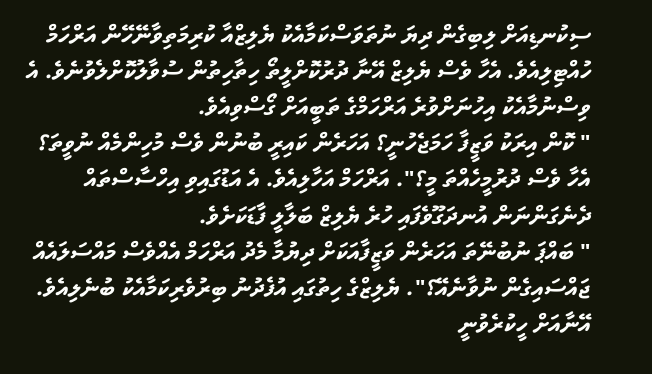ސިކުނޑިއަށް ލިބިގެން ދިޔަ ނުތަވަސްކަމާއެކު ޔެލިޒްއާ ކުރިމަތިވާނޭހޭން އަރްހަމް ހުއްޓިލިއެވެ. އެހާ ވެސް ޔެލިޒް އޭނާ ދުރުކޮށްލީތޯ ހިތާހިތުން ސުވާލުކޮށްލެވުނެވެ. އެ ވިސްނުމާއެކު އިހުނަށްވުރެ އަރްހަމްގެ ތަބީއަށް ގޯސްވިއެވެ.
" ކޮން އިރަކު ވަޒީފާ ހަމަޖެހުނީ؟ އަހަރެން ކައިރީ ބުނުން ވެސް މުހިންމެއް ނުވީތަ؟ އެހާ ވެސް ދުރުމީހެއްތަ މީ؟". އަރްހަމް އަހާލިއެވެ. އެ އަޑުގައިވި އިހްސާސްތައް ދެނެގަންނަން އުނދަގޫވެފައި ހުރެ ޔެލިޒް ބަލާލީ ފާޑަކަށެވެ.
" ބައްޕަ ނުބުނޭތަ އަހަރެން ވަޒީފާއަކަށް ދިޔުމާ މެދު އަރްހަމް އެއްވެސް މައްސަލައެއް ޖައްސައިގެން ނުވާނެއޭ؟". ޔެލިޒްގެ ހިތުގައި އުފެދުނު ބިރުވެރިކަމާއެކު ބުނެލިއެވެ. އޭނާއަށް ހީކުރެވުނީ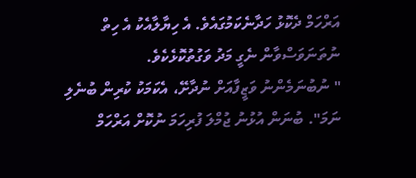އަރްހަމް ދެކޮޅު ހަދާނެކަމުގައެވެ. އެ ހިޔާލާއެކު އެ ހިތް ނުތަނަވަސްވާން ނެގީ މަދު ވަގުތުކޮޅެކެވެ.
" ނުބުނަމެންނު ވަޒީފާއަށް ނުދާށޭ، އެކަމަކު ކުރިން ބުނެލި ނަމަ". ބުނަން އުޅުނު ޖުމްލަ ފުރިހަމަ ނުކޮށް އަރްހަމް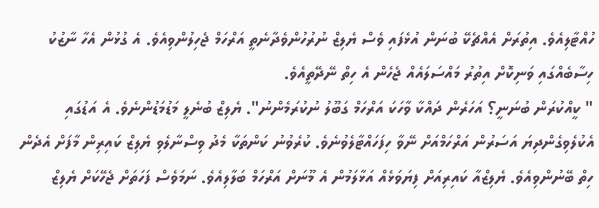ހުއްޓާލިއެވެ. އިތުރަށް އެއްޗެކޭ ބުނަން އުޅެފައި ވެސް ޔެލިޒް ނުރުހުންވެދާނެތީ އަރްހަމް ޖެހިލުންވިއެވެ. އެ ގުޅުން އެހާ ނާޒުކު ހިސާބެއްގައި ވަނިކޮށް އިތުރު މައްސަލައެއް ޖެހެން އެ ހިތް ނޭދޭތީއެވެ.
" ކީއްކުރަން ބުނަނީ؟ އަހަރެން ދައްކާ ވާހަކަ އަރްހަމް ގަބޫލު ނުކުރަމެންނު". ޔެލިޒް ބުނެލީ މަޑުމަޑުންނެވެ. އެ އަޑުގައި އެކުލެވިގެންދިޔަ އަސަރުން އަރްހަމްއަށް ނޭވާ ހިފަހައްޓާލެވުނެވެ. ކުރެވުނު ކަންތަކާ މެދު ވިސްނާލެވި ޔެލިޒް ކައިރިން މާފަށް އެދެން ހިތް ބޭނުންވިއެވެ. ޔެލިޒްއާ ކައިރިއަށް ފިޔަވަޅެއް އަޅާލަމުން އެ މޫނަށް އަރްހަމް ބަލާލިއެވެ. ނަމަވެސް ފަހަތަށް ޖެހޭކަށް ޔެލިޒް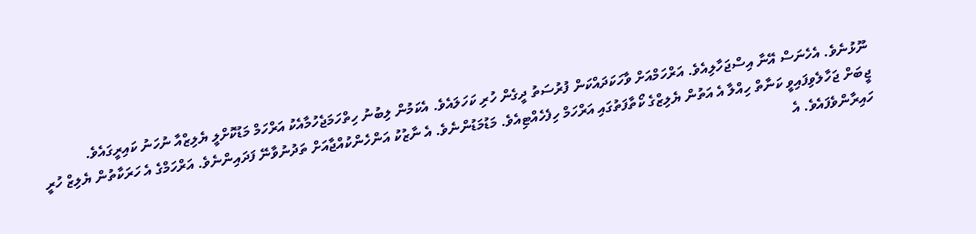ނޫޅުނެވެ. އެހެނަސް އޭނާ އިސްޖަހާލިއެވެ. އަރްހަމްއަށް ވާހަކަދައްކަން ފުރުސަތު ދީގެން ހުރި ކަހަލައެވެ. އެކަމުން ލިބުނު ހިތްހަމަޖެހުމާއެކު އަރްހަމް މަޑުކޮށްލީ ޔެލިޒްއާ ނުހަނު ކައިރީގައެވެ.
ޖީބަށް ޖަހާލެވިފައިވީ ކަނާތް ހިއްލާ އެ އަތުން ޔެލިޒްގެ ކޯތާފަތުގައި އަރްހަމް ހިފެހެއްޓިއެވެ. މަޑުމަޑުންނެވެ. އެ ނާޒުކު އަންހެންކުއްޖާއަށް ތަދުނުވާނޭ ފަދައިންނެވެ. އަރްހަމްގެ އެ ހަރަކާތުން ޔެލިޒް ހުރީ ހައިރާންވެފައެވެ. އެ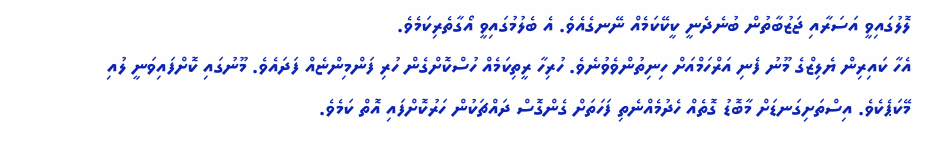ލޮލުގައިވީ އަސަރާއި ޖަޒުބާތުން ބުނެދެނީ ކީކޭކަމެއް ނޭނގެއެވެ. އެ ބެލުމުގައިވީ އޯގާތެރިކަމެވެ.
އެހާ ކައިރިން ޔެލިޒްގެ މޫނު ފެނި އަރްހަމްއަށް ހިނިތުންވެވުނެވެ. ހުރިހާ ރީތިކަމެއް ހުސްކޮށްގެން ހުރި ފަންމިންޏެއް ފަދައެވެ. މޫނުގައި ކޮށްފައިވަނީ ލުއި މޭކަޕެކެވެ. އިސްތަށިގަނޑަށް މާބޮޑު ގޮތެއް ހެދުމެއްނެތި ފަހަތަށް ގެންގޮސް ދައްޗަކުން ހަރުކޮށްފައި އޮތް ކަމެވެ.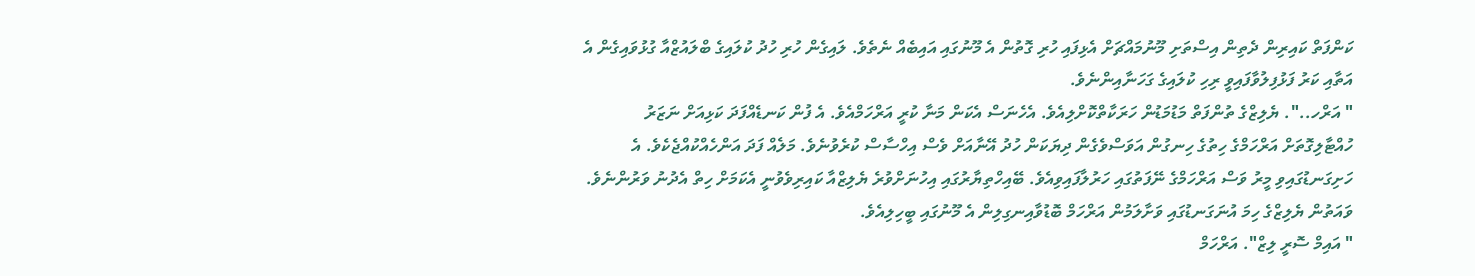ކަންފަތް ކައިރިން ދެތިން އިސްތަށި މޫނުމައްޗަށް އެޅިފައި ހުރި ގޮތުން އެ މޫނުގައި އައިބެއް ނެތެވެ. ލައިގެން ހުރި ހުދު ކުލައިގެ ބްލައުޒްއާ ގުޅުވައިގެން އެ އަތާއި ކަރު ފަޅުފިލުވާފައިވީ ރިހި ކުލައިގެ ގަހަނާއިންނެވެ.
" އަރްހ..". ޔެލިޒްގެ ތުންފަތް މަޑުމަޑުން ހަރަކާތްކޮށްލިއެވެ. އެހެނަސް އެކަން މަނާ ކުރީ އަރްހަމްއެވެ. އެ ފުން ކަނޑެއްފަދަ ކަޅިއަށް ނަޒަރު ހުއްޓާލިގޮތަށް އަރްހަމްގެ ހިތުގެ ހިނގުން އަވަސްވެގެން ދިޔަކަން ހުދު އޭނާއަށް ވެސް އިހްސާސް ކުރެވުނެވެ. މަލެއް ފަދަ އަންހެއްކުއްޖެކެވެ. އެ ހަށިގަނޑުގައިވި މީރު ވަސް އަރްހަމްގެ ނޭފަތުގައި ހަރުލާފައިވިއެވެ. ބޭއިހްތިޔާރުގައި އިހުނަށްވުރެ ޔެލިޒްއާ ކައިރިވެވުނީ އެކަމަށް ހިތް އެދުނު ވަރުންނެވެ. ވައަތުން ޔެލިޒްގެ ހިމަ އުނަގަނޑުގައި ވަށާލަމުން އަރްހަމް ބޮޑުވާއިނގިލިން އެ މޫނުގައި ބީހިލިއެވެ.
" އައިމް ސޮރީ ލިޒް". އަރްހަމް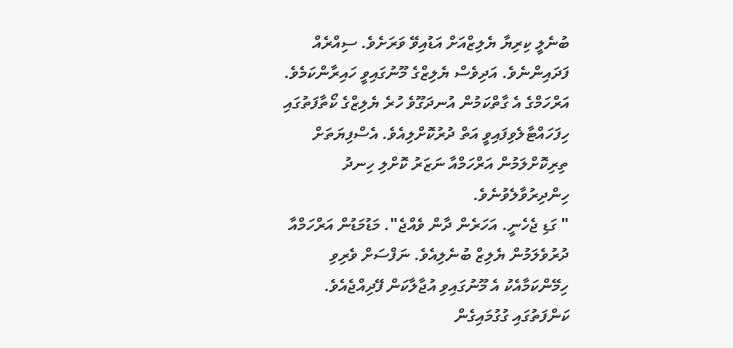ބުނެލީ ކިރިޔާ ޔެލިޒްއަށް އަޑުއިވޭ ވަރަށެވެ. ސިއްރެއް ފަދައިންނެވެ. އަދިވެސް ޔެލިޒްގެ މޫނުގައިވީ ހައިރާންކަމެވެ. އަރްހަމްގެ އެ ގާތްކަމުން އުނދަގޫވެ ހުރެ ޔެލިޒްގެ ކޯތާފަތުގައި ހިފަހައްޓާލެވިފައިވީ އަތް ދުރުކޮށްލިއެވެ. އެސްފިޔަތަށް ތިރިކޮށްލަމުން އަރްހަމްއާ ނަޒަރު ކޮށްލި ހިނދު ހިންދިރުވާލެވުނެވެ.
" ގަޑި ޖެހެނީ. އަހަރެން ދާން ވެއްޖެ". މަޑުމަޑުން އަރްހަމްއާ ދުރުވެލަމުން ޔެލިޒް ބުނެލިއެވެ. ނަފްސަށް ވެރިވި ހިމޭންކަމާއެކު އެ މޫނުގައިވި އުޖާލާކަން ފޭދިއްޖެއެވެ. ކަންފަތުގައި ގުގުމައިގެން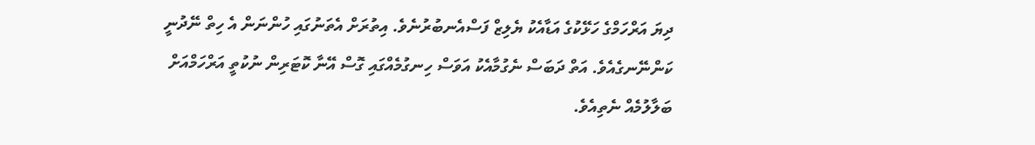ދިޔަ އަރްހަމްގެ ހަޅޭކުގެ އަޑާއެކު ޔެލިޒް ފަސްއެނބުރުނެވެ. އިތުރަށް އެތަނުގައި ހުންނަން އެ ހިތް ނޭދުނީ ކަންނޭނގެއެވެ. އަތް ދަބަސް ނެގުމާއެކު އަވަސް ހިނގުމެއްގައި ގޮސް އޭނާ ކޮޓަރިން ނުކުތީ އަރްހަމްއަށް ބަލާލުމެއް ނެތިއެވެ.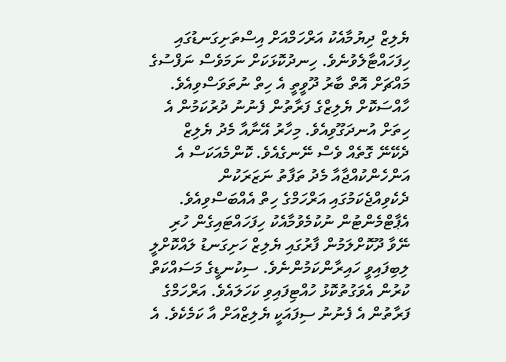ޔެލިޒް ދިޔުމާއެކު އަރްހަމްއަށް އިސްތަށިގަނޑުގައި ހިފަހައްޓާލެވުނެވެ. ހިނދުކޮޅަކަށް ނަމަވެސް ނަފްސުގެ މައްޗަށް އޮތް ބާރު ދޫވީތީ އެ ހިތް ނުތަވަސްވިއެވެ. ހާއްސަކޮށް ޔެލިޒްގެ ފަރާތުން ފެނުނު ދުރުކަމުން އެ ހިތަށް އުނދަގޫވިއެވެ. މިހާރު އޭނާއާ މެދު ޔެލިޒް ދެކޭނޭ ގޮތެއް ވެސް ނޭނގެއެވެ. ކޮންމެއަކަސް އެ އަންހެންކުއްޖާއާ މެދު ތަފާތު ނަޒަރަކުން ދެކެވިއްޖެކަމުގައި އަރްހަމްގެ ހިތް އެއްބަސްވިއެވެ.
އެޕާޓްމެންޓުން ނުކުމެވުމާއެކު ހިފަހައްޓައިގެން ހުރި ނޭވާ ދޫކޮށްލަމުން ފާރުގައި ޔެލިޒް ހަށިގަނޑު ލައްކޮށްލީ ލިބިފައިވީ ހައިރާންކަމުންނެވެ. ސިކުނޑީގެ މަސައްކަތް ކުރުން އެވަގުތުކޮޅު ހުއްޓިފައިވި ކަހަލައެވެ. އަރްހަމްގެ ފަރާތުން އެ ފެނުނު ސިފައަކީ ޔެލިޒްއަށް އާ ކަމެކެވެ. އެ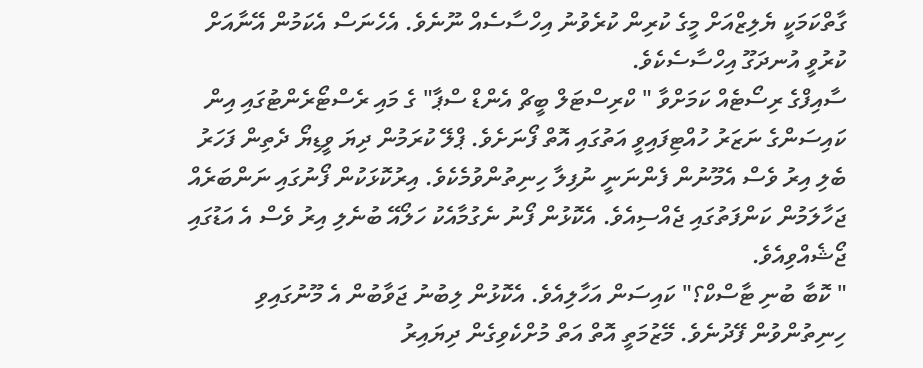ގާތްކަމަކީ ޔެލިޒްއަށް މީގެ ކުރިން ކުރެވުނު އިހްސާސެއް ނޫނެވެ. އެހެނަސް އެކަމުން އޭނާއަށް ކުރުވީ އުނދަގޫ އިހްސާސެކެވެ.
ސާއިފްގެ ރިސޯޓެއް ކަމަށްވާ " ކްރިސްޓަލް ބީޗް އެންޑް ސްޕާ" ގެ މައި ރެސްޓޯރެންޓުގައި އިން ކައިސަންގެ ނަޒަރު ހުއްޓިފައިވީ އަތުގައި އޮތް ފޯނަށެވެ. ޕްލޭ ކުރަމުން ދިޔަ ވީޑިޔޯ ދެތިން ފަހަރު ބެލި އިރު ވެސް އެމޫނުން ފެންނަނީ ނުފިލާ ހިނިތުންވުމެކެވެ. އިރުކޮޅަކުން ފޯނުގައި ނަންބަރެއް ޖަހާލަމުން ކަންފަތުގައި ޖެއްސިއެވެ. އެކޮޅުން ފޯނު ނެގުމާއެކު ހަލޯއޭ ބުނެލި އިރު ވެސް އެ އަޑުގައި ޖޯޝެއްވިއެވެ.
" ކޮބާ ބުނި ޓާސްކް؟" ކައިސަން އަހާލިއެވެ. އެކޮޅުން ލިބުނު ޖަވާބުން އެ މޫނުގައިވި ހިނިތުންވުން ފޭދުނެވެ. މޭޒުމަތީ އޮތް އަތް މުށްކެވިގެން ދިޔައިރު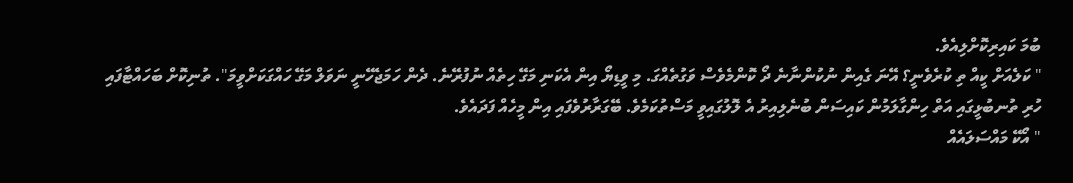ބުމަ ކައިރިކޮށްލިއެވެ.
" ކަލެއަށް ކީއް ތި ކުރެވެނީ؟ އޭނަ ގެއިން ނުކުންނާނެ ދޯ ކޮންމެވެސް ވަގުތެއްގަ. މި ވީޑިޔޯ އިން އެކަނި މަގޭ ހިތެއް ނުފުރޭނެ. ދެން ހަމަޖެހޭނީ ނަވަލް މަގޭ ހައްގަކަށްވީމަ". ތުނިކޮށް ބަހައްޓާފައި ހުރި ތުނބުޅީގައި އަތް ހިންގާލަމުން ކައިސަން ބުނެލިއިރު އެ ލޮލުގައިވީ މަސްތުކަމެވެ. ބޭގަރާރުވެފައި އިން މީހެއް ފަދައެވެ.
" އޯކޭ މައްސަލައެއް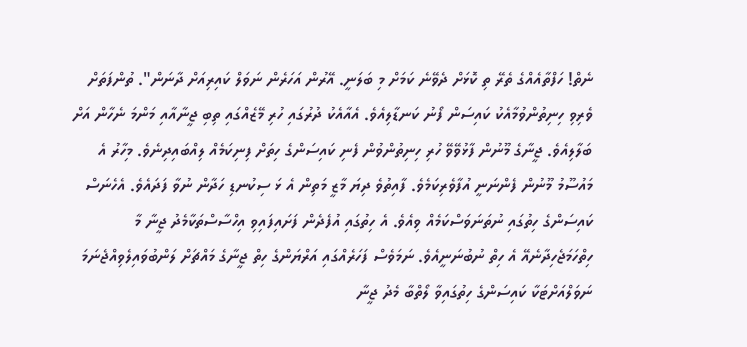ނެތް! ހަފްތާއެއްގެ ތެރޭ ތި ކޮޅަށް ދެވޭނެ ކަމަށް މި ބަލަނީ. އޭރުން އަހަރެން ނަވަލް ކައިރިއަށް ދާނަން". ތުންފަތަށް ވެރިވި ހިނިތުންވުމާއެކު ކައިސަން ފޯނު ކަނޑާލިއެވެ. އެއާއެކު ދުރުގައި ހުރި މޭޒެއްގައި ތިބި ޖީނާއާއި މަންމަ ނެހާން އަށް ބަލާލިއެވެ. ޖީނާގެ މޫނުން ފާޅުވޭވޭ ހުރި ހިނިތުންވުން ފެނި ކައިސަންގެ ހިތަށް ފިނިކަމެއް ލިއްބައިދިނެވެ. މިހާރު އެ މައުސޫމު މޫނުން ފެންނަނީ އުފާވެރިކަމެވެ. ފާއިތުވެ ދިޔަ މާޒީ މަތިން އެ ޅަ ސިކުނޑި ހަދާން ނުވާ ފަދައެވެ. އެހެނަސް ކައިސަންގެ ހިތުގައި ނުތަނަވަސްކަމެއް ވިއެވެ. އެ ހިތުގައި އުފެދެން ފަށައިފައިވި އިހްސާސްތަކާމެދު ޖީނާ މާ ހިތްހަމަޖެހިދާނެއޭ އެ ހިތް ނުބުނަނީއެވެ. ނަމަވެސް ފަހަރެއްގައި އަރްޔަންގެ ހިތް ޖީނާގެ މައްޗަށް ލަންބުވައިލެވިއްޖެނަމަ ނަވަލްއަށްޓަކާ ކައިސަންގެ ހިތުގައިވާ ލޯތްބާ މެދު ޖީނާ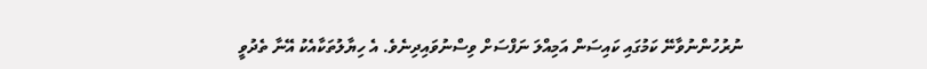ނުރުހުންނުވާނޭ ކަމުގައި ކައިސަން އަމިއްލަ ނަފްސަށް ވިސްނުވައިދިނެވެ. އެ ހިޔާލުތަކާއެކު އޭނާ ތެދުވީ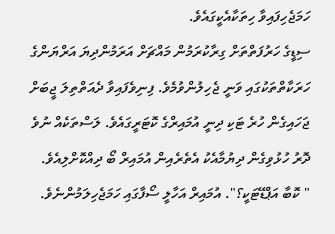ހަމަޖެހިފައިވާ ހިތަކާއެކީގައެވެ.
ސިޑީގެ ހަރުފަތްތަށް ގިރާކުރަމުން މައްޗަށް އަރަމުންދިޔަ އަރްޔަންގެ ހަރަކާތްތަކުގައި ވަނީ ޖެހިލުންވުމެވެ. ފިނިވެފައިވާ ދެއަތްތިލަ ޖީބަށް ޖަހައިގެން ހުރެ ޓަކި ދިނީ އުމައިރްގެ ކޮޓަރީގައެވެ. ލަސްތަކެއް ނުވެ ދޮރު ހުޅުވިގެން ދިޔުމާއެކު އެތެރެއިން އުމައިރް ބޯ ދިއްކޮށްލިއެވެ.
" ކޮބާ އަޕްޑޭޓަކީ؟". އުމައިރް އަހާލީ ސޯފާގައި ހަމަޖެހިލަމުންނެވެ.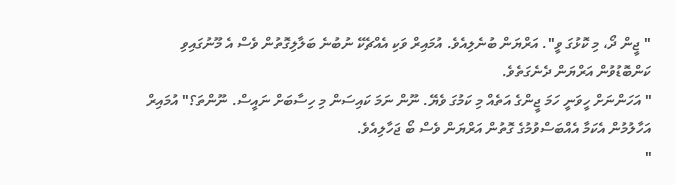" ޖީން ދޯ، މި ކޮޅުގަ ވީ". އަރްޔަން ބުނެލިއެވެ. އުމައިރް ވަކި އެއްޗެކޭ ނުބުނެ ބަލާލިގޮތުން ވެސް އެ މޫނުގައިވި ކަންބޮޑުވުން އަރްޔަން ދެނެގަތެވެ.
" އަހަންނަށް ހީވަނީ ހަމަ ޖީންގެ އަތެއް މި ކަމުގަ ވެޔޭ. ނޫން ނަމަ ކައިސަން މި ހިސާބަށް ނައީސް. ނޫންތަ؟" އުމައިރް އަހާލުމުން އެކަމާ އެއްބަސްވުމުގެ ގޮތުން އަރްޔަން ވެސް ބޯ ޖަހާލިއެވެ.
"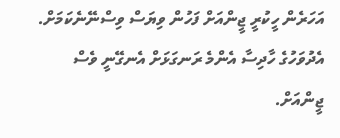އަހަރެން ހީކުރީ ޖީންއަށް ފަހުން ވިޔަސް ވިސްނޭނެކަމަށް. އެދުވަހުގެ ހާދިސާ އެންމެ ރަނގަޅަށް އެނގޭނީ ވެސް ޖީންއަށް.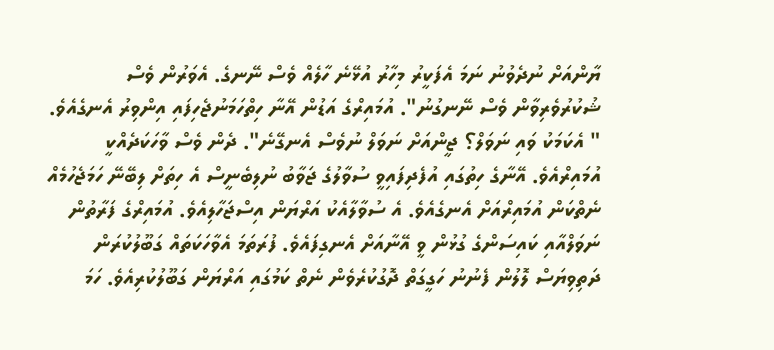ޔާންއަށް ނުދެވުނު ނަމަ އެފަކީރު މިހާރު އުޅޭނެ ހާލެއް ވެސް ނޭނގެ. އެވަރުން ވެސް ޝުކުރުވެރިވާން ވެސް ނޭނގުނު". އުމައިރްގެ އަޑުން އޭނާ ހިތްހަމަނުޖެހިފައި އިންވިރު އެނގެއެވެ.
" އެކަމަކު ވައި ނަވަލް؟ ޖީންއަށް ނަވަލް ނުވެސް އެނގޭނެ". ދެން ވެސް ވާހަކަދެއްކީ އުމައިރްއެވެ. އޭނާގެ ހިތުގައި އުފެދިފައިވީ ސުވާލުގެ ޖަވާބު ނުލިބެނީސް އެ ހިތަށް ލިބޭނޭ ހަމަޖެހުމެއް ނެތްކަން އުމައިރްއަށް އެނގެއެވެ. އެ ސުވާލާއެކު އަރްޔަން އިސްޖަހާލިއެވެ. އުމައިރްގެ ފަރާތުން ނަވަލްއާއި ކައިސަންގެ ގުޅުން ވީ އޭނާއަށް އެނގިފައެވެ. ފުރަތަމަ އެވާހަކަތައް ގަބޫލުކުރަން ދަތިވިޔަސް ލޮލުން ފެނުނު ހަގީގަތް ދޮގުކުރެވެން ނެތް ކަމުގައި އަރްޔަން ގަބޫލުކުރިއެވެ. ހަމަ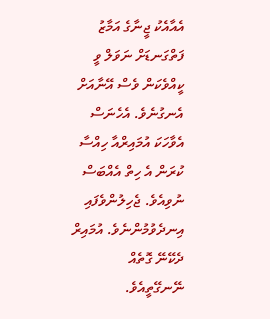އެއާއެކު ޖީނާގެ އަމާޒު ފަތްގަނޑަށް ނަވަލް ވީ ކީއްވެކަން ވެސް އޭނާއަށް އެނގުނެވެ. އެހެނަސް އެވާހަކަ އުމައިރްއާ ހިއްސާ ކުރަން އެ ހިތް އެއްބަސް ނުވިއެވެ. ޖެހިލުންވެފައި އިނދެވުމުންނެވެ. އުމައިރް ދެކޭނޭ ގޮތެއް ނޭނގޭތީއެވެ.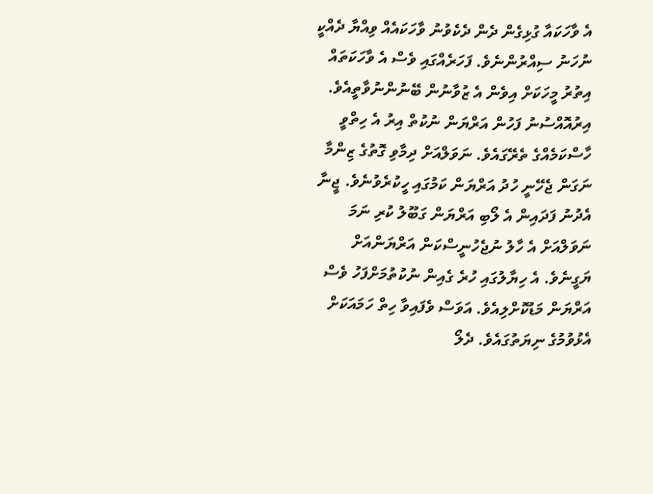އެ ވާހަކައާ ގުޅިގެން ދެން ދެކެވުނު ވާހަކައެއް ވިއްޔާ ދެއްކީ ނުހަނު ސިއްރުންނެވެ. ފަހަރެއްގައި ވެސް އެ ވާހަކަތައް އިތުރު މީހަކަށް އިވެން އެ ޒުވާނުން ބޭނުންނުވާތީއެވެ. އިރުއޮއްސުނު ފަހުން އަރްޔަން ނުކުތް އިރު އެ ހިތްވީ ހާސްކަމެއްގެ ތެރޭގައެވެ. ނަވަލްއަށް ދިމާވި ގޮތުގެ ޒިންމާ ނަގަން ޖެހޭނީ ހުދު އަރްޔަން ކަމުގައި ހީކުރެވުނެވެ. ޖީނާ އެދުނު ފަދައިން އެ ލޯބި އަރްޔަން ގަބޫލު ކުރި ނަމަ ނަވަލްއަށް އެ ހާލު ނުޖެހުނީސްކަން އަރްޔަންއަށް ޔަގީނެވެ. އެ ހިޔާލުގައި ހުރެ ގެއިން ނުކުތުމަށްފަހު ވެސް އަރްޔަން މަޑުކޮށްލިއެވެ. އަވަސް ވެފައިވާ ހިތް ހަމައަކަށް އެޅުވުމުގެ ނިޔަތުގައެވެ. ދެލޯ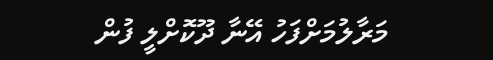މަރާލުމަށްފަހު އޭނާ ދޫކޮށްލީ ފުން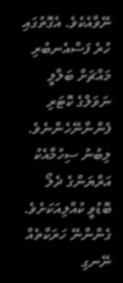ނޭވާއެކެވެ. އެގޮތުގައި ހުރެ ފަސްއެނބުރި މައްޗަށް ބަލާލީ ނަވަލްގެ ކޮޓަރި ފެންނާނޭހެންނެވެ.
ލިބުނު ސިހުމާއެކު އަރްޔަންގެ ދެލޯ ބޮޑުވީ ކުއްލިއަކަށެވެ. ގެންނާނޭ ހަރަކާތެއް ނޭނގި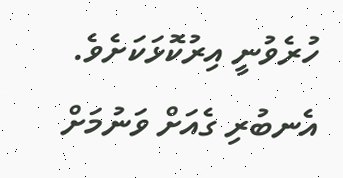ހުރެވުނީ އިރުކޮޅަކަށެވެ. އެނބުރި ގެއަށް ވަނުމަށް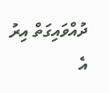ދުއްވައިގަތް އިރު އެ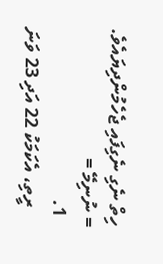ހިތް ނެގި ނެގިފައި ޖެހެމުންދިޔައެވެ.
= ނުނިމޭ =
  1.
    ރީތި، އެކަމަކު 22 އަދި 23 ވަނަ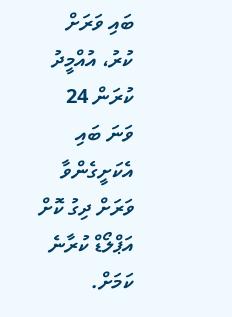ބައި ވަރަށް ކުރު، އުއްމީދު ކުރަން 24 ވަނަ ބައި އެކަށީގެންވާ ވަރަށް ދިގު ކޮށް އަޕްލޯޑް ކުރާނެ ކަމަށް.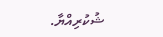ޝުކުރިއްޔާ.